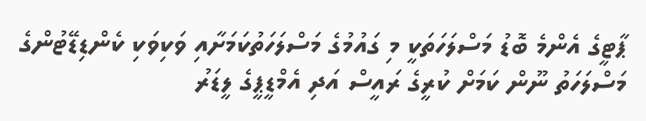ޕާޓީގެ އެންމެ ބޮޑު މަސްލަހަތަކީ މި ގައުމުގެ މަސްލަހަތުކަމަށާއި ވަކިވަކި ކެންޑިޑޭޓުންގެ މަސްލަހަތު ނޫން ކަމަށް ކުރީގެ ރައީސް އަދި އެމްޑީޕީގެ ލީޑަރު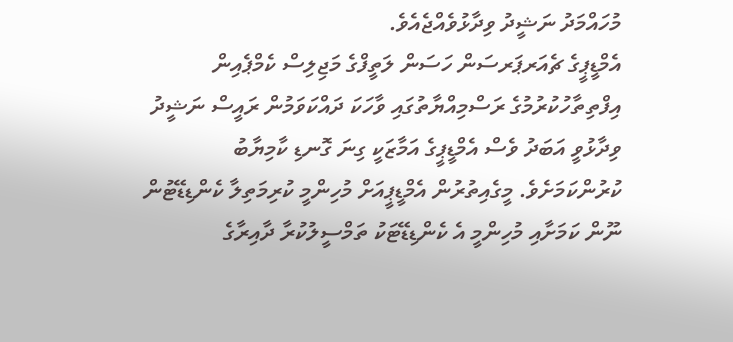މުހައްމަދު ނަޝީދު ވިދާޅުވެއްޖެއެވެ.
އެމްޑީޕީގެ ޗެއަރޕަރސަން ހަސަން ލަތީފްގެ މަޖިލިސް ކެމްޕެއިން އިފްތިތާހުކުރުމުގެ ރަސްމިއްޔާތުގައި ވާހަކަ ދައްކަވަމުން ރައީސް ނަޝީދު ވިދާޅުވީ އަބަދު ވެސް އެމްޑީޕީގެ އަމާޒަކީ ގިނަ ގޮނޑި ކާމިޔާބު ކުރުންކަމަށެވެ. މީގެއިތުރުން އެމްޑީޕީއަށް މުހިންމީ ކުރިމަތިލާ ކެންޑިޑޭޓުން ނޫން ކަމަށާއި މުހިންމީ އެ ކެންޑިޑޭޓަކު ތަމްސީލުކުރާ ދާއިރާގެ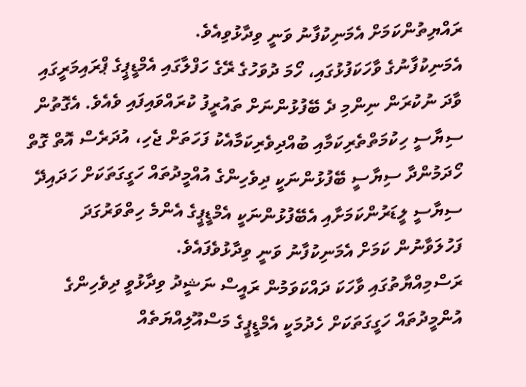ރައްޔިތުންކަމަށް އެމަނިކުފާނު ވަނީ ވިދާޅުވިއެވެ.
އެމަނިކުފާނުގެ ވާހަކަފުޅުގައި، ހޯމަ ދުވަހުގެ ރޭގެ ހަފްލާގައި އެމްޑީޕީގެ ޕްރައިމަރީގައި ވާދަ ނުކުރަން ނިންމި ދެ ބޭފުޅުންނަށް ތައުރީފު ކުރައްވައިފައި ވެއެވެ. އެގޮތުން ސިޔާސީ ހިކުމަތްތެރިކަމާއި ބުއްދިވެރިކަމާއެކު ފަހަތަށް ޖެހި، އުދަރެސް އޮތް ގޮތް ހޯދަމުންދާ ސިޔާސީ ބޭފުޅުންނަކީ ދިވެހިންގެ އުއްމީދުތައް ހަގީގަތަކަށް ހަދައިދޭ ސިޔާސީ ލީޑަރުންކަމަށާއި އެބޭފުޅުންނަކީ އެމްޑީޕީގެ އެންމެ ހިތްވަރުގަދަ ފަހުލަވާނުން ކަމަށް އެމަނިކުފާނު ވަނީ ވިދާޅުވެފައެވެ.
ރަސްމިއްޔާތުގައި ވާހަކަ ދައްކަވަމުން ރައީސް ނަޝީދު ވިދާޅުވީ ދިވެހިންގެ އުންމީދުތައް ހަގީގަތަކަށް ހެދުމަކީ އެމްޑީޕީގެ މަސްއޫލިއްޔަތެއް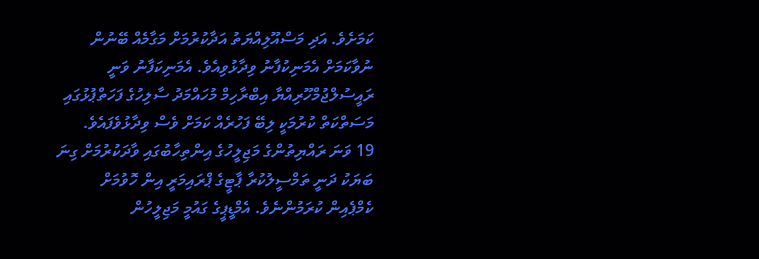ކަމަށެވެ. އަދި މަސްއޫލިއްޔަތު އަދާކުރުމަށް މަގާމެއް ބޭނުން ނުވާކަމަށް އެމަނިކުފާނު ވިދާޅުވިއެވެ. އެމަނިކަފާނު ވަނީ ރައީސުލްޖުމްހޫރިއްޔާ އިބްރާހިމް މުހައްމަދު ސާލިހުގެ ފަހަތްޕުޅުގައި މަސަތްކަތް ކުރުމަކީ ލިބޭ ފަހުރެއް ކަމަށް ވެސް ވިދާޅުވެފައެވެ.
19 ވަނަ ރައްޔިތުންގެ މަޖިލީހުގެ އިންތިހާބުގައި ވާދަކުރުމަށް ގިނަ ބަޔަކު ދަނީ ތަމްސީލުކުރާ ޕާޓީގެ ޕްރައިމަރީ އިން ހޮވުމަށް ކެމްޕެއިން ކުރަމުންނެވެ. އެމްޑީޕީގެ ގައުމީ މަޖިލީހުން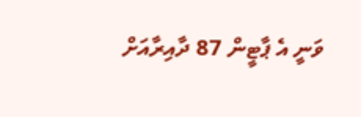ވަނީ އެ ޕާޓީން 87 ދާއިރާއަށް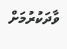ވާދަކުރުމަށް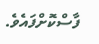ފާސްކޮށްފައެވެ.